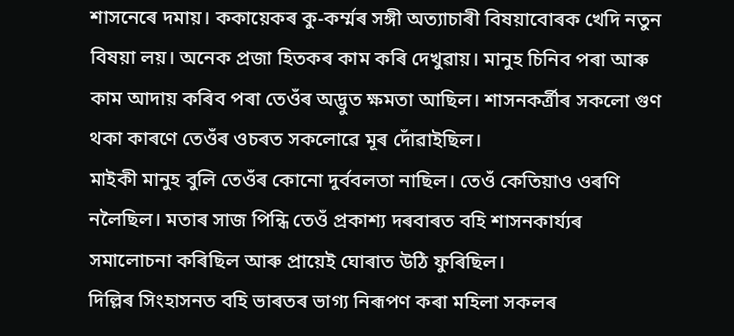শাসনেৰে দমায়। ককায়েকৰ কু-কৰ্ম্মৰ সঙ্গী অত্যাচাৰী বিষয়াবোৰক খেদি নতুন বিষয়া লয়। অনেক প্ৰজা হিতকৰ কাম কৰি দেখুৱায়। মানুহ চিনিব পৰা আৰু কাম আদায় কৰিব পৰা তেওঁৰ অদ্ভুত ক্ষমতা আছিল। শাসনকৰ্ত্ৰীৰ সকলো গুণ থকা কাৰণে তেওঁৰ ওচৰত সকলোৱে মূৰ দোঁৱাইছিল।
মাইকী মানুহ বুলি তেওঁৰ কোনো দুৰ্ববলতা নাছিল। তেওঁ কেতিয়াও ওৰণি নলৈছিল। মতাৰ সাজ পিন্ধি তেওঁ প্ৰকাশ্য দৰবাৰত বহি শাসনকাৰ্য্যৰ সমালোচনা কৰিছিল আৰু প্ৰায়েই ঘোৰাত উঠি ফুৰিছিল।
দিল্লিৰ সিংহাসনত বহি ভাৰতৰ ভাগ্য নিৰূপণ কৰা মহিলা সকলৰ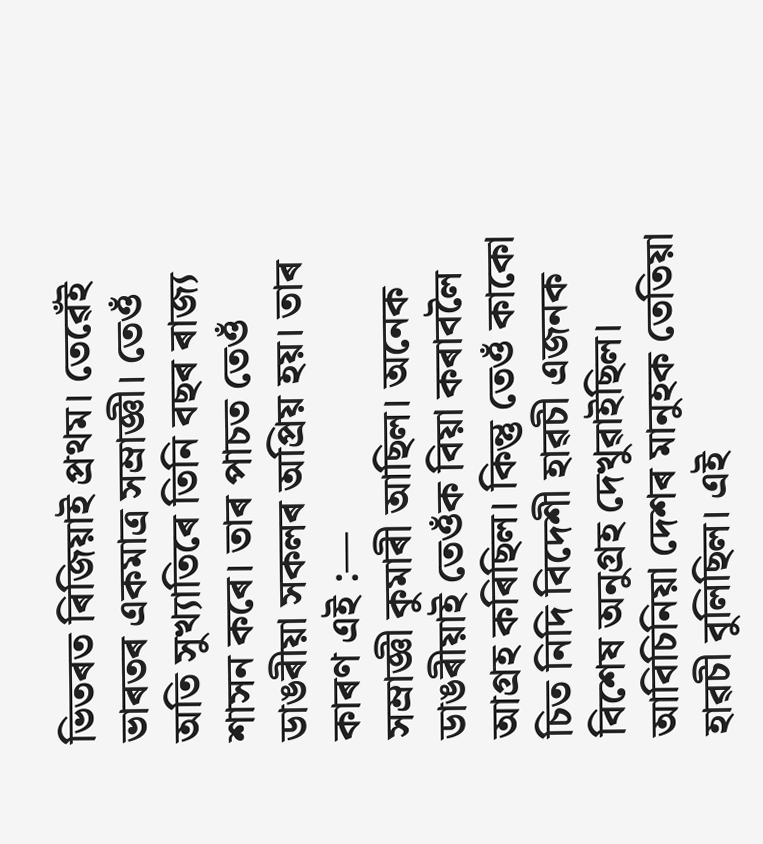ভিতৰত ৰিজিয়াই প্ৰথম। তেৱেঁই ভাৰতৰ একমাত্ৰ সম্ৰাজ্ঞী। তেওঁ অতি সুখ্যাতিৰে তিনি বছৰ ৰাজ্য শাসন কৰে। তাৰ পাচত তেওঁ ডাঙৰীয়া সকলৰ অপ্ৰিয় হয়। তাৰ কাৰণ এই :—
সম্ৰাজ্ঞী কুমাৰী আছিল। অনেক ডাঙৰীয়াই তেওঁক বিয়া কৰাবলৈ আগ্ৰহ কৰিছিল। কিন্তু তেওঁ কাকো চিত নিদি বিদেশী হাৱচী এজনক বিশেষ অনুগ্ৰহ দেখুৱাইছিল। আবিচিনিয়া দেশৰ মানুহক তেতিয়া হাৱচী বুলিছিল। এই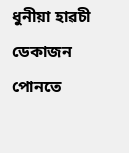ধুনীয়া হাৱচী ডেকাজন পোনতে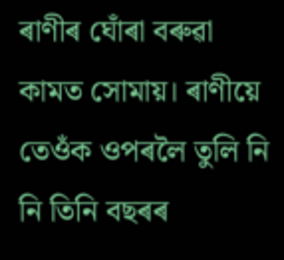ৰাণীৰ ঘোঁৰা বৰুৱা কামত সোমায়। ৰাণীয়ে তেওঁক ওপৰলৈ তুলি নি নি তিনি বছৰৰ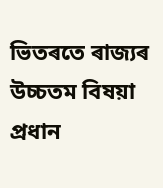ভিতৰতে ৰাজ্যৰ উচ্চতম বিষয়া প্ৰধান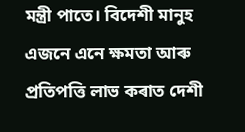মন্ত্ৰী পাতে। বিদেশী মানুহ এজনে এনে ক্ষমতা আৰু প্ৰতিপত্তি লাভ কৰাত দেশী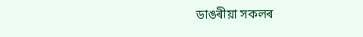ডাঙৰীয়া সকলৰ